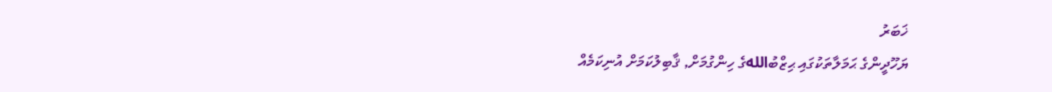ޚަބަރު
ޔަހޫދީންގެ ޙަމަލާތަކުގައި ޙިޒްބުاللهގެ ހިންގުމަށް, ޤާބިލުކަމަށް އުނިކަމެއް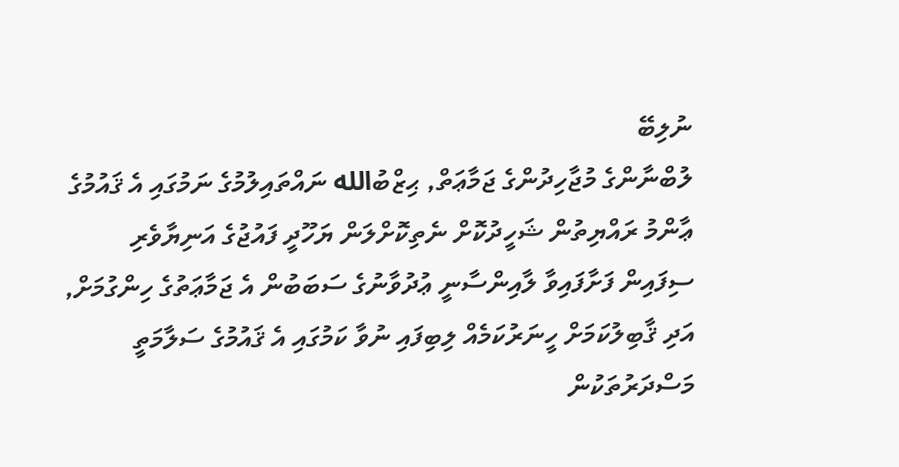ނުލިބޭ
ލުބްނާންގެ މުޖާހިދުންގެ ޖަމާޢަތް, ޙިޒްބުالله ނައްތައިލުމުގެ ނަމުގައި އެ ޤައުމުގެ ޢާންމު ރައްޔިތުން ޝަހީދުކޮށް ނެތިކޮށްލަން ޔަހޫދީ ފައުޖުގެ އަނިޔާވެރި ސިފައިން ފަށާފައިވާ ލާއިންސާނީ ޢުދުވާނުގެ ސަބަބުން އެ ޖަމާޢަތުގެ ހިންގުމަށް, އަދި ޤާބިލުކަމަށް ހީނަރުކަމެއް ލިބިފައި ނުވާ ކަމުގައި އެ ޤައުމުގެ ސަލާމަތީ މަސްދަރުތަކުން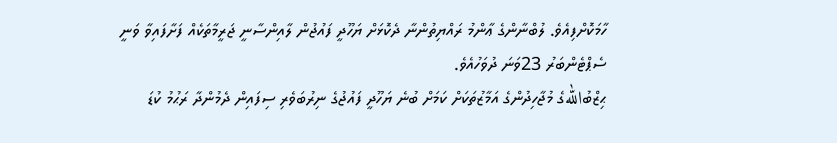ހާމަކޮށްފިއެވެ. ލުބްނާންގެ ޢާންމު ރައްޔިތުންނާ ދެކޮޅަށް ޔަހޫދީ ފައުޖުން ލާއިންސާނީ ޖަރީމާތަކެއް ފަށާފައިވާ ވަނީ ސެޕްޓެންބަރު 23ވަނަ ދުވަހުއެވެ.
ޙިޒްބުاللهގެ މުޖާހިދުންގެ އަމާޒުތަކަށް ކަމަށް ބުނެ ޔަހޫދީ ފައުޖުގެ ނިރުބަވެރި ސިފައިން ދެމުންދާ ރަޙުމު ކުޑަ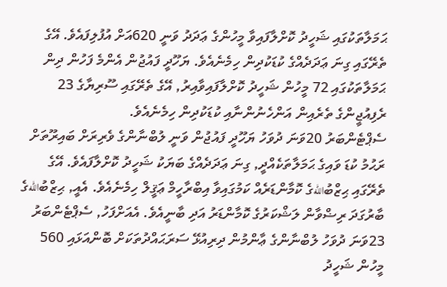ޙަމަލާތަކުގައި ޝަހީދު ކޮށްލާފައިވާ މީހުންގެ ޢަދަދު ވަނީ 620އަށް އުފުލިފައެވެ. އޭގެ ތެރޭގައި ގިނަ ޢަދަދެއްގެ ކުޑަކުދިން ހިމެނެއެވެ. ޔަހޫދީ ފައުޖުން އެންމެ ފަހުން ދިން ޙަމަލާތަކުގައި 72 މީހުން ޝަހީދު ކޮށްލާފައިވާއިރު, އޭގެ ތެރޭގައި ސޫރިޔާގެ 23 ރެފިއުޖީންގެ ތެރެއިން އަންހެނުންނާއި ކުޑަކުދިން ހިމެނެއެވެ.
ސެޕްޓެންބަރު 20ވަނަ ދުވަހު ޔަހޫދީ ފައުޖުން ވަނީ ލުބްނާންގެ ވެރިރަށް ބައިރޫތަށް ރަޙުމު ކުޑަ ވައިގެ ޙަމަލާތަކެއްދީ, ގިނަ ޢަދަދެއްގެ ބަޔަކު ޝަހީދު ކޮށްލާފައެވެ. އޭގެ ތެރޭގައި ޙިޒްބުاللهގެ ކޮމާންޑަރެއް ކަމުގައިވާ އިބްރާހީމް ޢަޤީލް ހިމެނެއެވެ. އެއީ, ޙިޒްބުاللهގެ ބާރުގަދަ ރިޟްވާން ލަޝްކަރުގެ ކޮމާންޑަރު އަދި ބާނީއެވެ. އެއަށްފަހު, ސެޕްޓެންބަރު 23ވަނަ ދުވަހު ލުބްނާންގެ ޢާންމުން ދިރިއުޅޭ ސަރަޙައްދުތަކަށް ބޮންއަޅައި 560 މީހުން ޝަހީދު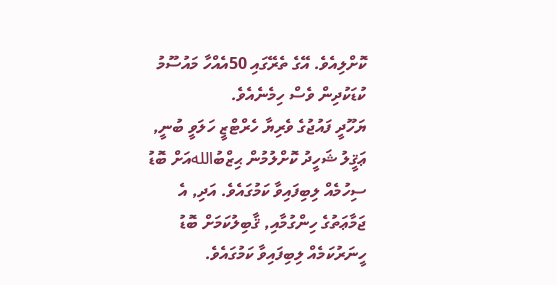ކޮށްލިއެވެ. އޭގެ ތެރޭގައި 50އެއްހާ މައުސޫމު ކުޑަކުދިން ވެސް ހިމެނެއެވެ.
ޔަހޫދީ ފައުޖުގެ ވެރިޔާ ހެރްޓްޒީ ހަލަވީ ބުނީ, ޢަޤީލު ޝަހީދު ކޮށްލުމުން ޙިޒްބުاللهއަށް ބޮޑު ސިހުމެއް ލިބިފައިވާ ކަމުގައެވެ. އަދި, އެ ޖަމާޢަތުގެ ހިންގުމާއި, ޤާބިލުކަމަށް ބޮޑު ހީނަރުކަމެއް ލިބިފައިވާ ކަމުގައެވެ.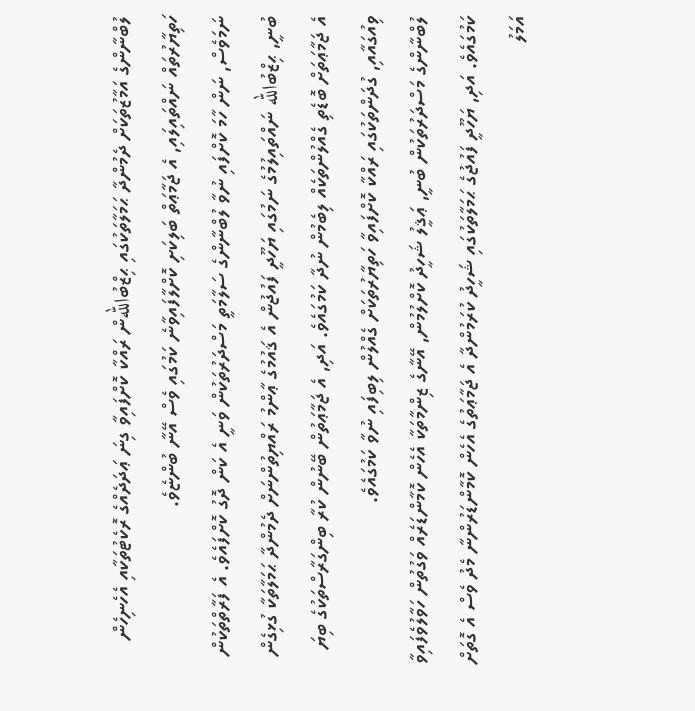ލުބްނާންގެ އަމާޒުތަކަށް ދެމުންދާ ޙަމަލާތަކުގައި ޙިޒްބުاللهން ރައްކާ ކޮށްފައިވާ ގިނަ ޢަދަދެއްގެ ރޮކެޓުތަކާއި އެހެނިހެން ހަތިޔާރުތައް ނައްތައިލައި, އެ ޖަމާޢަތް ބަލިކަށި ކޮށްލާފައިވާނެ ކަމުގައި ވެސް އޭނާ ބުންޏެވެ.
ނަމަވެސް, ނަން ހާމަ ކޮށްފައި ނުވާ ލުބްނާންގެ ސަލާމަތީ މަސްދަރުތަކުން ވަނީ އެ ކަން ދޮގު ކޮށްފައެވެ. އެ ފަރާތްތަކުން ބުނީ, ޙިޒްބުالله ނައްތައިލުމުގެ ނަމުގައި ޔަހޫދީ ފައުޖުން އެ ޤައުމުގެ ޢާންމު ރައްޔިތުންނަށް ދެމުންދާ ޙަމަލާތަކާ ގުޅިގެން އެ ޖަމާޢަތަށް ބޮޑެތި ގެއްލުންތަކެއް ލިބެމުން ނުދާ ކަމުގައެވެ. އަދި, އެ ޖަމާޢަތުން ބޭނުން ކުރާ ބިންގަރާސްތަކުގެ ބިޔަ ވިއުގައާއި, ގުދަންތަކުގައި ރައްކާ ކޮށްފައިވާ ހަތިޔާރުތަކަށް ގެއްލުން ލިބިފައި ނުވާ ކަމުގައެވެ.
ލުބްނާންގެ މަސްދަރުތަކުން ބުނީ, ޢަޤީލު ޝަހީދު ކޮށްލުމުން, އޭނާގެ ޒިންމާތަކާ އެހެން ކޮމާންޑަރެއް ވަގުތުން ހަވާލުވެފައިވާ ކަމުގައެވެ. އަދި, ޔަހޫދީ ފައުޖުގެ ޙަމަލާތަކުގައި ޝަހީދު ކުރަމުންދާ އެ ޖަމާޢަތުގެ އެހެން ކޮމާންޑަރުންނާ މެދު ވެސް އެ ގޮތަށް އަމަލު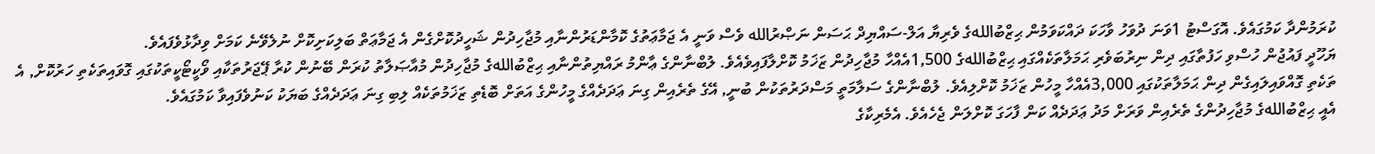ކުރަމުންދާ ކަމުގައެވެ. އޮގަސްޓު 1ވަނަ ދުވަހު ވާހަކަ ދައްކަވަމުން ޙިޒްބުاللهގެ ވެރިޔާ އަލް-ސައްޔިދް ޙަސަން ނަޞްރުالله ވެސް ވަނީ އެ ޖަމާޢަތުގެ ކޮމާންޑަރުންނާއި މުޖާހިދުން ޝަހީދުކޮށްގެން އެ ޖަމާޢަތް ބަލިކަށިކޮށް ނުލެވޭނެ ކަމަށް ވިދާޅުވެފައެވެ.
ޔަހޫދީ ފައުޖުން ހުސްވި ހަފުތާގައި ދިން ނިރުބަވެރި ޙަމަލާތަކެއްގައި ޙިޒްބުاللهގެ 1,500އެއްހާ މުޖާހިދުން ޒަޚަމު ކޮށްލާފައިވެއެވެ. ލުބްނާންގެ ޢާންމު ރައްޔިތުންނާއި ޙިޒްބުاللهގެ މުޖާހިދުން މުއާޞަލާތު ކުރަން ބޭނުން ކުރާ ޕޭޖަރުތަކާއި ވޯކީޓޯކީތަކުގައި ގޮވައިތަކެތި ހަރުކޮށް, އެ ތަކެތި ގޮއްވައިލައިގެން ދިން ޙަމަލާތަކުގައި 3,000އެއްހާ މީހުން ޒަޚަމު ކޮށްލިއެވެ. ލުބްނާންގެ ސަލާމަތީ މަސްދަރުތަކުން ބުނީ, އޭގެ ތެރެއިން ގިނަ ޢަދަދެއްގެ މީހުންގެ އަތަށް ބޮޑެތި ޒަޚަމުތަކެއް ލިބި ގިނަ ޢަދަދެއްގެ ބަޔަކު ކަނުވެފައިވާ ކަމުގައެވެ.
އެއީ ޙިޒްބުاللهގެ މުޖާހިދުންގެ ތެރެއިން ވަރަށް މަދު ޢަދަދެއް ކަން ފާހަގަ ކޮށްލަން ޖެހެއެވެ. އެމެރިކާގެ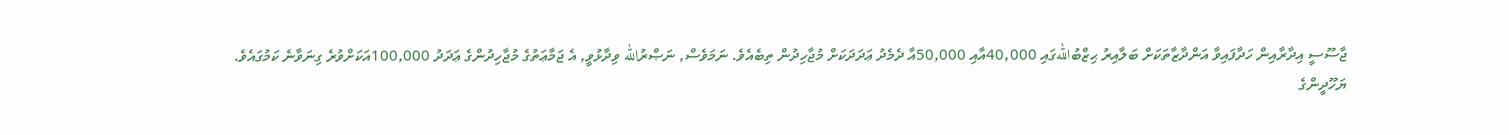ޖާސޫސީ އިދާރާއިން ހަދާފައިވާ އަންދާޒާތަކަށް ބަލާއިރު ޙިޒްބުاللهގައި 40,000އާއި 50,000އާ ދެމެދު ޢަދަދަކަށް މުޖާހިދުން ތިބެއެވެ. ނަމަވެސް, ނަޞްރުالله ވިދާޅުވީ, އެ ޖަމާޢަތުގެ މުޖާހިދުންގެ ޢަދަދު 100,000އަކަށްވުރެ ގިނަވާނެ ކަމުގައެވެ.
ޔަހޫދީންގެ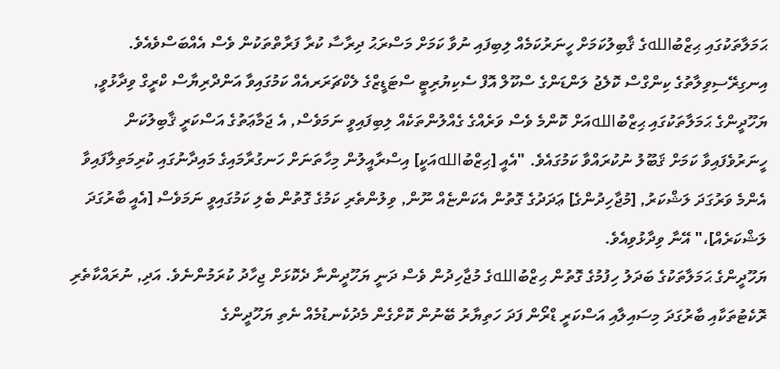ޙަމަލާތަކުގައި ޙިޒްބުاللهގެ ޤާބިލުކަމަށް ހީނަރުކަމެއް ލިބިފައި ނުވާ ކަމަށް މަސްރަޙު ދިރާސާ ކުރާ ފަރާތްތަކުން ވެސް އެއްބަސްވެއެވެ. އިނގިރޭސިވިލާތުގެ ކިންގްސް ކޮލެޖު ލަންޑަންގެ ސްކޫލް އޮފް ސެކިޔުރިޓީ ސްޓަޑީޒްގެ ލެކްޗަރަރއެއް ކަމުގައިވާ އަންދްރިޔާސް ކްރީގް ވިދާޅުވީ, ޔަހޫދީންގެ ޙަމަލާތަކުގައި ޙިޒްބުاللهއަށް ކޮންމެ ވެސް ވަރެއްގެ ގެއްލުންތަކެއް ލިބިފައިވީ ނަމަވެސް, އެ ޖަމާޢަތުގެ އަސްކަރީ ޤާބިލުކަން ހީނަރުވެފައިވާ ކަމަށް ޤަބޫލު ނުކުރައްވާ ކަމުގައެވެ. "އެއީ [ޙިޒްބުاللهއަކީ] އިސްރާއީލުން މިހާތަނަށް ހަނގުރާމައިގެ މައިދާނުގައި ކުރިމަތިލާފައިވާ އެންމެ ވަރުގަދަ ލަޝްކަރު, [މުޖާހިދުންގެ] ޢަދަދުގެ ގޮތުން އެކަންޏެއް ނޫން, ވިލުންތެރި ކަމުގެ ގޮތުން ބެލި ކަމުގައިވީ ނަމަވެސް [އެއީ ބާރުގަދަ ލަޝްކަރެއް]،" އޭނާ ވިދާޅުވިއެވެ.
ޔަހޫދީންގެ ޙަމަލާތަކުގެ ބަދަލު ހިފުމުގެ ގޮތުން ޙިޒްބުاللهގެ މުޖާހިދުން ވެސް ދަނީ ޔަހޫދީންނާ ދެކޮޅަށް ޖިހާދު ކުރަމުންނެވެ. އަދި, ނުރައްކާތެރި ރޮކެޓުތަކާއި ބާރުގަދަ މިސައިލާއި އަސްކަރީ ޑްރޯން ފަދަ ހަތިޔާރު ބޭނުން ކޮށްގެން މެދުކެނޑުމެއް ނެތި ޔަހޫދީންގެ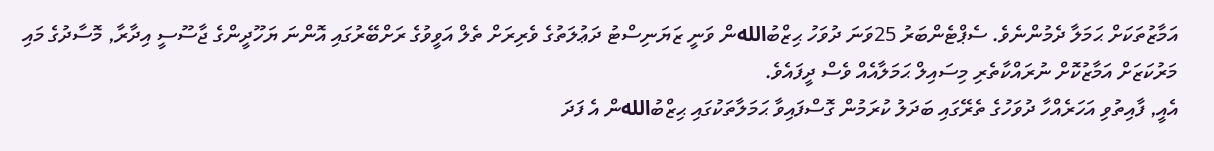އަމާޒުތަކަށް ޙަމަލާ ދެމުންނެވެ. ސެޕްޓެންބަރު 25ވަނަ ދުވަހު ޙިޒްބުاللهން ވަނީ ޒަޔަނިސްޓު ދަޢުލަތުގެ ވެރިރަށް ތެލް އަވީވުގެ ރަށްބޭރުގައި އޮންނަ ޔަހޫދީންގެ ޖާސޫސީ އިދާރާ, މޮސާދުގެ މައި މަރުކަޒަށް އަމާޒުކޮށް ނުރައްކާތެރި މިސައިލް ޙަމަލާއެއް ވެސް ދީފައެވެ.
އެއީ, ފާއިތުވި އަހަރެއްހާ ދުވަހުގެ ތެރޭގައި ބަދަލު ކުރަމުން ގޮސްފައިވާ ޙަމަލާތަކުގައި ޙިޒްބުاللهން އެ ފަދަ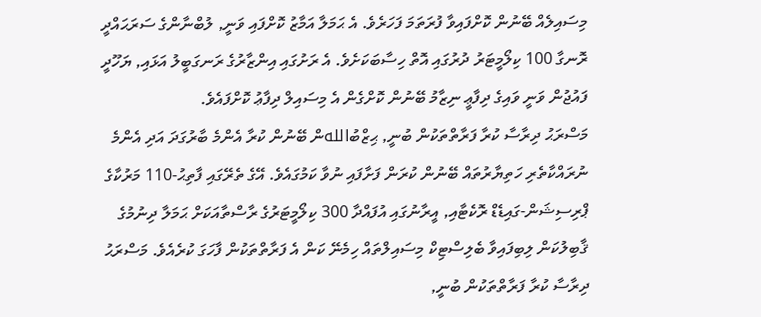މިސައިލެއް ބޭނުން ކޮށްފައިވާ ފުރަތަމަ ފަހަރެވެ. އެ ޙަމަލާ އަމާޒު ކޮށްފައި ވަނީ, ލުބްނާންގެ ސަރަޙައްދީ ރޮނގާ 100 ކިލޯމީޓަރު ދުރުގައި އޮތް ހިސާބަކަށެވެ. އެ ރަށުގައި އިންޒާރުގެ ރަނގަބީލު އަޅައި, ޔަހޫދީ ފައުޖުން ވަނީ ވައިގެ ދިފާޢީ ނިޒާމު ބޭނުން ކޮށްގެން އެ މިސައިލް ދިފާޢު ކޮށްފައެވެ.
މަސްރަޙު ދިރާސާ ކުރާ ފަރާތްތަކުން ބުނީ, ޙިޒްބުاللهން ބޭނުން ކުރާ އެންމެ ބާރުގަދަ އަދި އެންމެ ނުރައްކާތެރި ހަތިޔާރުތައް ބޭނުން ކުރަން ފަށާފައި ނުވާ ކަމުގައެވެ. އޭގެ ތެރޭގައި ފާތިޙު-110 މަރުކާގެ ޕްރިސިޝަން-ގައިޑެޑް ރޮކެޓާއި, އީރާނުގައި އުފައްދާ 300 ކިލޯމީޓަރުގެ ރާސްތާއަކަށް ޙަމަލާ ދިނުމުގެ ޤާބިލުކަން ލިބިފައިވާ ބެލިސްޓިކް މިސައިލްތައް ހިމެނޭ ކަން އެ ފަރާތްތަކުން ފާހަގަ ކުރެއެވެ. މަސްރަޙު ދިރާސާ ކުރާ ފަރާތްތަކުން ބުނީ,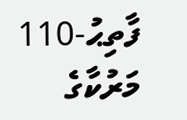ފާތިޙު-110 މަރުކާގެ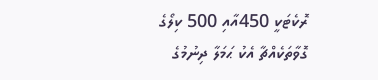ރޮކެޓަކީ 450އާއި 500 ކިލޯގެ ގޮވާތަކެއްޗާ އެކު ޙަމަލާ ދިނުމުގެ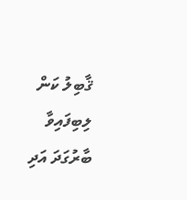ޤާބިލު ކަން ލިބިފައިވާ ބާރުގަދަ އަދި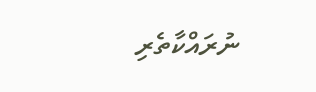ނުރައްކާތެރި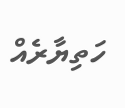ހަތިޔާރެއް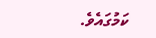ކަމުގައެވެ.